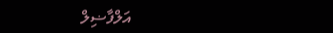އަލްފާޟިލް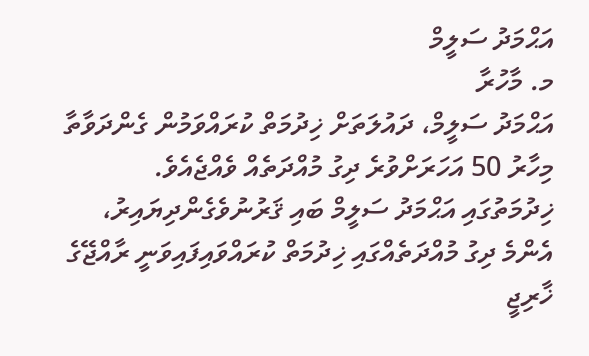އަޙްމަދު ސަލީމް
މ. މާހުރާ
އަޙްމަދު ސަލީމް، ދައުލަތަށް ޚިދުމަތް ކުރައްވަމުން ގެންދަވާތާ މިހާރު 50 އަހަރަށްވުރެ ދިގު މުއްދަތެއް ވެއްޖެއެވެ. ޚިދުމަތުގައި އަޙްމަދު ސަލީމް ބައި ޤަރުނުވެގެންދިޔައިރު، އެންމެ ދިގު މުއްދަތެއްގައި ޚިދުމަތް ކުރައްވައިފައިވަނީ ރާއްޖޭގެ ޚާރިޖީ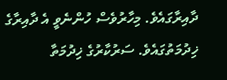ދާއިރާގައެވެ. މިހާރުވެސް ހުންނެވީ އެ ދާއިރާގެ ޚިދުމަތުގައެވެ. ސަރުކާރުގެ ޚިދުމަތާ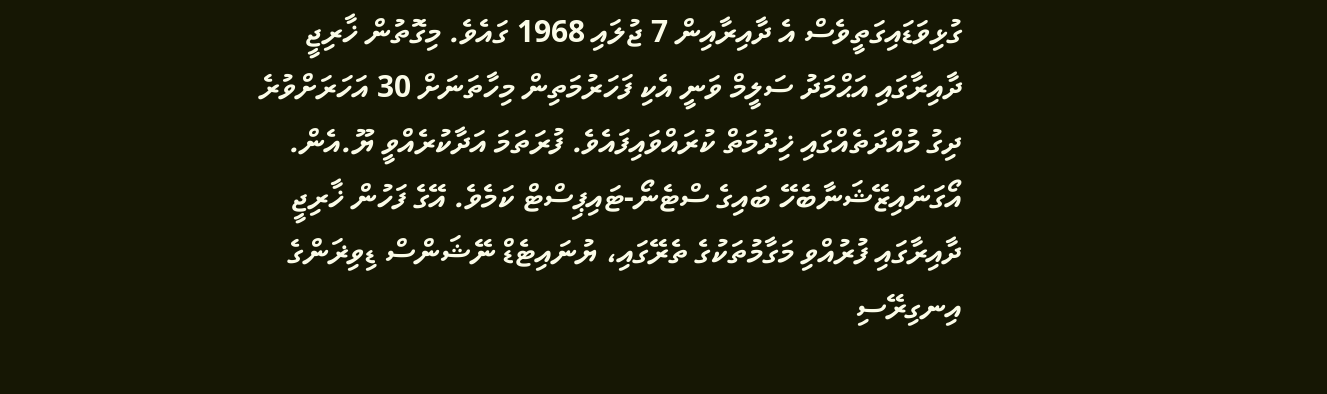ގުޅިވަޑައިގަތީވެސް އެ ދާއިރާއިން 7 ޖުލައި 1968 ގައެވެ. މިގޮތުން ޚާރިޖީ ދާއިރާގައި އަޙްމަދު ސަލީމް ވަނީ އެކި ފަހަރުމަތިން މިހާތަނަށް 30 އަހަރަށްވުރެ ދިގު މުއްދަތެއްގައި ޚިދުމަތް ކުރައްވައިފައެވެ. ފުރަތަމަ އަދާކުރެއްވީ ޔޫ.އެން. އޯގަނައިޒޭޝަނާބެހޭ ބައިގެ ސްޓެނޯ-ޓައިޕިސްޓް ކަމެވެ. އޭގެ ފަހުން ޚާރިޖީ ދާއިރާގައި ފުރުއްވި މަގާމުތަކުގެ ތެރޭގައި، ޔުނައިޓެޑް ނޭޝަންސް ޑިވިޜަންގެ އިނގިރޭސި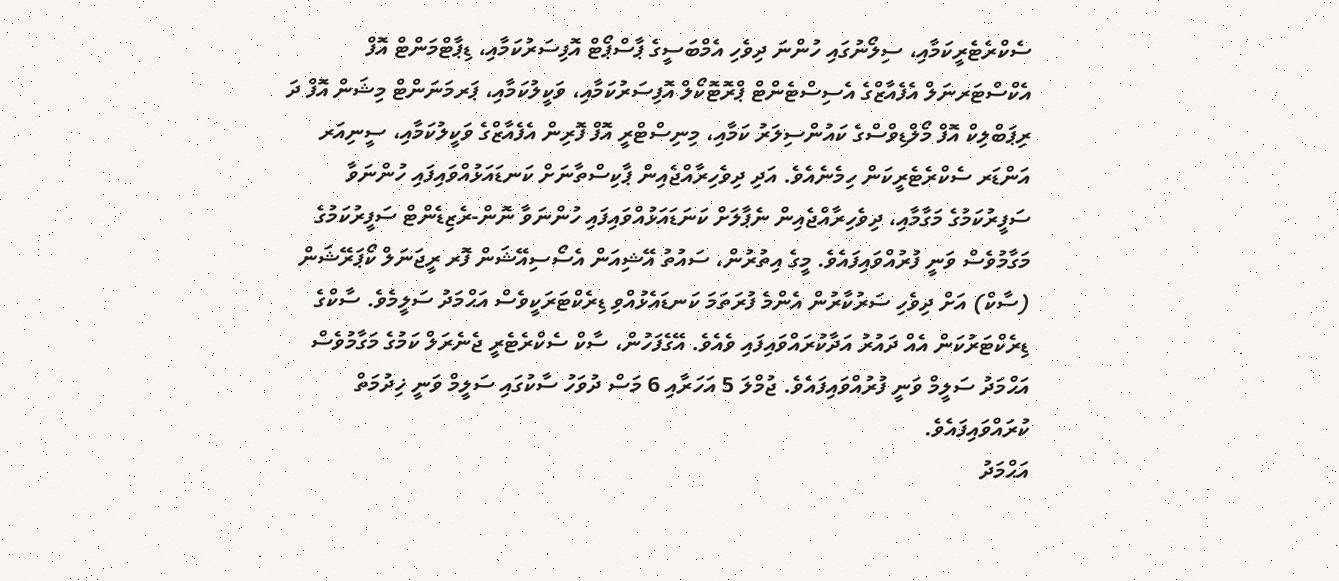ސެކްރެޓެރީކަމާއި، ސިލޯނުގައި ހުންނަ ދިވެހި އެމްބަސީގެ ޕާސްޕޯޓް އޮފިސަރުކަމާއި، ޑިޕާޓްމަންޓް އޮފް އެކްސްޓަރނަލް އެފެއާޒްގެ އެސިސްޓެންޓް ޕްރޮޓޮކޯލް އޮފިސަރުކަމާއި، ވަކީލުކަމާއި، ޕަރމަނަންޓް މިޝަން އޮފް ދަ ރިޕަބްލިކް އޮފް މޯލްޑިވްސްގެ ކައުންސިލަރު ކަމާއި، މިނިސްޓްރީ އޮފް ފޮރިން އެފެއާޒްގެ ވަކީލުކަމާއި، ސީނިއަރ އަންޑަރ ސެކްރެޓެރީކަން ހިމެނެއެވެ. އަދި ދިވެހިރާއްޖެއިން ޕާކިސްތާނަށް ކަނޑައަޅުއްވައިފައި ހުންނަވާ ސަފީރުކަމުގެ މަގާމާއި، ދިވެހިރާއްޖެއިން ނެޕާލަށް ކަނަޑައަޅުއްވައިފައި ހުންނަވާ ނޮން-ރެޒިޑެންޓް ސަފީރުކަމުގެ މަގާމުވެސް ވަނީ ފުރުއްވައިފައެވެ. މީގެ އިތުރުން، ސައުތު އޭޝިއަން އެސޯސިއޭޝަން ފޮރ ރީޖަނަލް ކޯޕަރޭޝަން (ސާކް) އަށް ދިވެހި ސަރުކާރުން އެންމެ ފުރަތަމަ ކަނޑައެޅުއްވި ޑިރެކްޓަރަކީވެސް އަޙްމަދު ސަލީމެވެ. ސާކްގެ ޑިރެކްޓަރުކަން އެއް ދައުރު އަދާކުރައްވައިފައި ވެއެވެ. އޭގެފަހުން، ސާކް ސެކްރެޓެރީ ޖެނެރަލް ކަމުގެ މަގާމުވެސް އަޙްމަދު ސަލީމް ވަނީ ފުރުއްވައިފައެވެ. ޖުމްލަ 5 އަހަރާއި 6 މަސް ދުވަހު ސާކުގައި ސަލީމް ވަނީ ޚިދުމަތް ކުރައްވައިފައެވެ.
އަޙްމަދު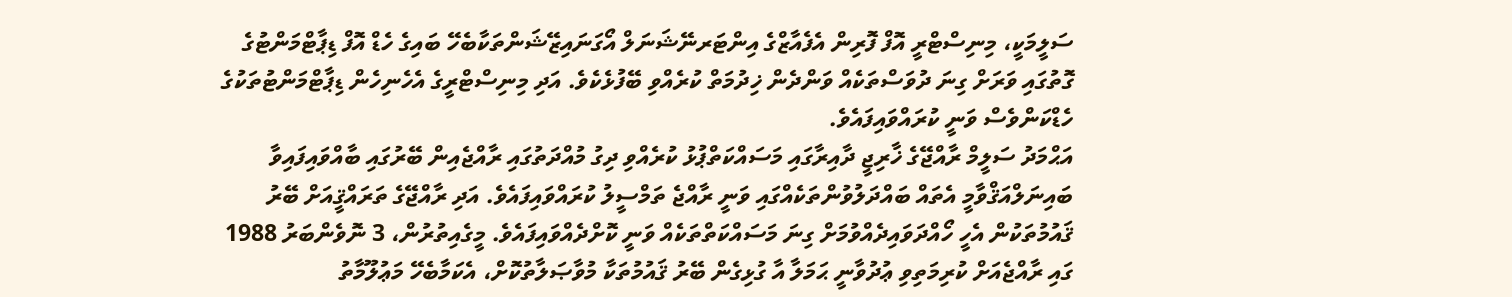ސަލީމަކީ، މިނިސްޓްރީ އޮފް ފޮރިން އެފެއާޒްގެ އިންޓަރނޭޝަނަލް އޯގަނައިޒޭޝަންތަކާބެހޭ ބައިގެ ހެޑް އޮފް ޑިޕާޓްމަންޓުގެ ގޮތުގައި ވަރަށް ގިނަ ދުވަސްތަކެއް ވަންދެން ޚިދުމަތް ކުރެއްވި ބޭފުޅެކެވެ. އަދި މިނިސްޓްރީގެ އެހެނިހެން ޑިޕާޓްމަންޓުތަކުގެ ހެޑްކަންވެސް ވަނީ ކުރައްވައިފައެވެ.
އަޙްމަދު ސަލީމް ރާއްޖޭގެ ޚާރިޖީ ދާއިރާގައި މަސައްކަތްޕުޅު ކުރެއްވި ދިގު މުއްދަތުގައި ރާއްޖެއިން ބޭރުގައި ބާއްވައިފައިވާ ބައިނަލްއަޤްވާމީ އެތައް ބައްދަލުވުންތަކެއްގައި ވަނީ ރާއްޖެ ތަމްސީލު ކުރައްވައިފައެވެ. އަދި ރާއްޖޭގެ ތަރައްޤީއަށް ބޭރު ޤައުމުތަކުން އެހީ ހޯއްދަވައިދެއްވުމަށް ގިނަ މަސައްކަތްތަކެއް ވަނީ ކޮށްދެއްވައިފައެވެ. މީގެއިތުރުން، 3 ނޮވެންބަރު 1988 ގައި ރާއްޖެއަށް ކުރިމަތިވި ޢުދުވާނީ ޙަމަލާ އާ ގުޅިގެން ބޭރު ޤައުމުތަކާ މުވާޞަލާތުކޮށް، އެކަމާބެހޭ މަޢުލޫމާތު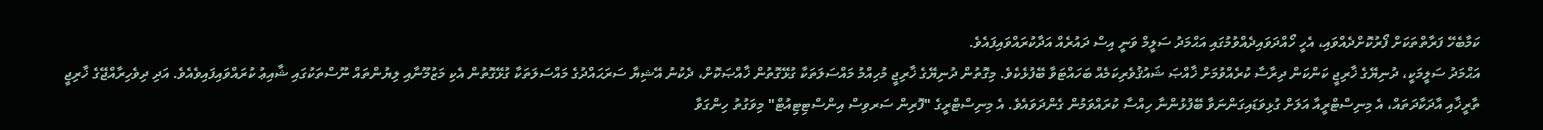ކަމާބެހޭ ފަރާތްތަކަށް ފޯރުކޮށްދެއްވައި، އެހީ ހޯއްދަވައިދެއްވުމުގައި އަޙްމަދު ސަލީމް ވަނީ އިސް ދައުރެއް އަދާކުރައްވައިފައެވެ.
އަޙްމަދު ސަލީމަކީ، ދުނިޔޭގެ ޚާރިޖީ ކަންކަން ދިރާސާ ކުރެއްވުމަށް ޚާއްޞަ ޝައުޤުވެރިކަމެއް ބަހައްޓަވާ ބޭފުޅެކެވެ. މިގޮތުން ދުނިޔޭގެ ޚާރިޖީ މުހިއްމު މައްސަލަތަކާ ގުޅޭގޮތުން ޚާއްޞަކޮށް، ދެކުނު އޭޝިޔާ ސަރަޙައްދުގެ މައްސަލަތަކާ ގުޅޭގޮތުން އެކި މަޒުމޫނާއި ލިޔުންތައް ނޫސްތަކުގައި ޝާއިޢު ކުރައްވައިފައިވެއެވެ. އަދި ދިވެހިރާއްޖޭގެ ޚާރިޖީ ތާރީޚާއި އާދަކާދަތައް، އެ މިނިސްޓްރީއާ އަލަށް ގުޅިވަޑައިގަންނަވާ ބޭފުޅުންނާ ހިއްސާ ކުރައްވަމުން ގެންދަވައެވެ. އެ މިނިސްޓްރީގެ "ފޮރިން ސަރވިސް އިންސްޓިޓިއުޓް" މިވަގުތު ހިންގަވާ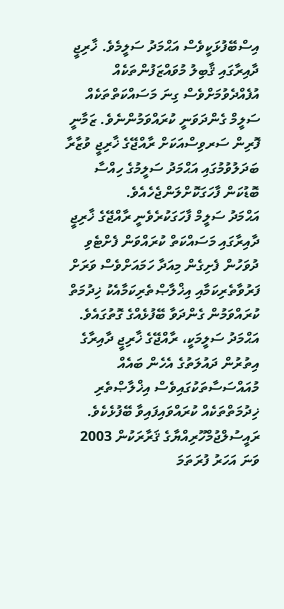އިސްބޭފުޅަކީވެސް އަޙްމަދު ސަލީމެވެ. ޚާރިޖީ ދާއިރާގައި ޤާބިލު މުވައްޒަފުންތަކެއް އުފެއްދެވުމަށްވެސް ގިނަ މަސައްކަތްތަކެއް ސަލީމް ގެންދަވަނީ ކުރައްވަމުންނެވެ. ޒަމާނީ ފޮރިން ސަރވިސްއަކަށް ރާއްޖޭގެ ޚާރިޖީ ވުޒާރާ ބަދަލުވުމުގައި އަޙްމަދު ސަލީމުގެ ހިއްސާ ބޮޑުކަން ފާހަގަކޮށްލަންޖެހެއެވެ.
އަޙްމަދު ސަލީމް ފާހަގަކުރެވެނީ ރާއްޖޭގެ ޚާރިޖީ ދާއިރާގައި މަސައްކަތް ކުރައްވަން ފެށްޓެވި ދުވަހުން ފެށިގެން މިއަދާ ހަމައަށްވެސް ވަރަށް ފަރުވާތެރިކަމާއި އިޚްލާޞްތެރިކަމާއެކު ޚިދުމަތް ކުރައްވަމުން ގެންދަވާ ބޭފުޅެއްގެ ގޮތުގައެވެ.
އަޙްމަދު ސަލީމަކީ، ރާއްޖޭގެ ޚާރިޖީ ދާއިރާގެ އިތުރުން ދައުލަތުގެ އެހެން ބައެއް މުއައްސަސާތަކުގައިވެސް އިޚްލާޞްތެރި ޚިދުމަތްތަކެއް ކުރައްވައިފައިވާ ބޭފުޅެކެވެ. ރައީސުލްޖުމްހޫރިއްޔާގެ ޤަރާރަކުން 2003 ވަނަ އަހަރު ފުރަތަމަ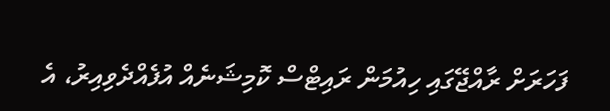ފަހަރަށް ރާއްޖޭގައި ހިއުމަން ރައިޓްސް ކޮމިޝަނެއް އުފެއްދެވިއިރު، އެ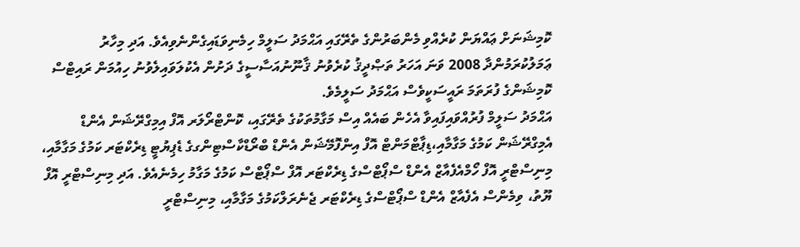ކޮމިޝަނަށް ޢައްޔަން ކުރެއްވި މެންބަރުންގެ ތެރޭގައި އަޙްމަދު ސަލީމް ހިމެނިވަޑައިގެންނެވިއެވެ. އަދި މިހާރު ޢަމަލުކުރަމުންދާ 2008 ވަނަ އަހަރު ތަޞްދީޤު ކުރެވުނު ޤާނޫނުއަސާސީގެ ދަށުން އެކުލަވައިލެވުނު ހިއުމަން ރައިޓްސް ކޮމިޝަންގެ ފުރަތަމަ ރައީސަކީވެސް އަޙްމަދު ސަލީމެވެ.
އަޙްމަދު ސަލީމް ފުރުއްވައިފައިވާ އެހެން ބައެއް އިސް މަގާމުތަކުގެ ތެރޭގައި، ކޮންޓްރޯލަރ އޮފް އިމިގްރޭޝަން އެންޑް އެމިގްރޭޝަން ކަމުގެ މަގާމާއި،ޑިޕާޓްމަންޓް އޮފް އިންފޮމޭޝަން އެންޑް ބްރޯޑްކާސްޓިންގގެ ޑެޕިޔުޓީ ޑިރެކްޓަރ ކަމުގެ މަގާމާއި، މިނިސްޓްރީ އޮފް ހޯމްއެފެއާޒް އެންޑް ސްޕޯޓްސްގެ ޑިރެކްޓަރ އޮފް ސްޕޯޓްސް ކަމުގެ މަގާމު ހިމެނެއެވެ. އަދި މިނިސްޓްރީ އޮފް ޔޫތު، ވިމެންސް އެފެއާޒް އެންޑް ސްޕޯޓްސްގެ ޑިރެކްޓަރ ޖެނެރަލްކަމުގެ މަގާމާއި، މިނިސްޓްރީ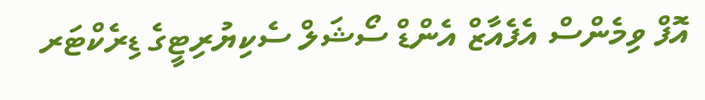އޮފް ވިމެންސް އެފެއާޒް އެންޑް ސޯޝަލް ސެކިޔުރިޓީގެ ޑިރެކްޓަރ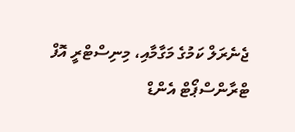ޖެނެރަލް ކަމުގެ މަގާމާއި، މިނިސްޓްރީ އޮފް ޓްރާންސްޕޯޓް އެންޑް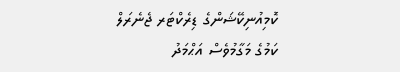ކޮމިއުނިކޭޝަންގެ ޑިރެކްޓަރ ޖެނެރަލް ކަމުގެ މަގާމުވެސް އަޙްމަދު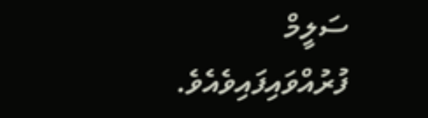ސަލީމް ފުރުއްވައިފައިވެއެވެ.